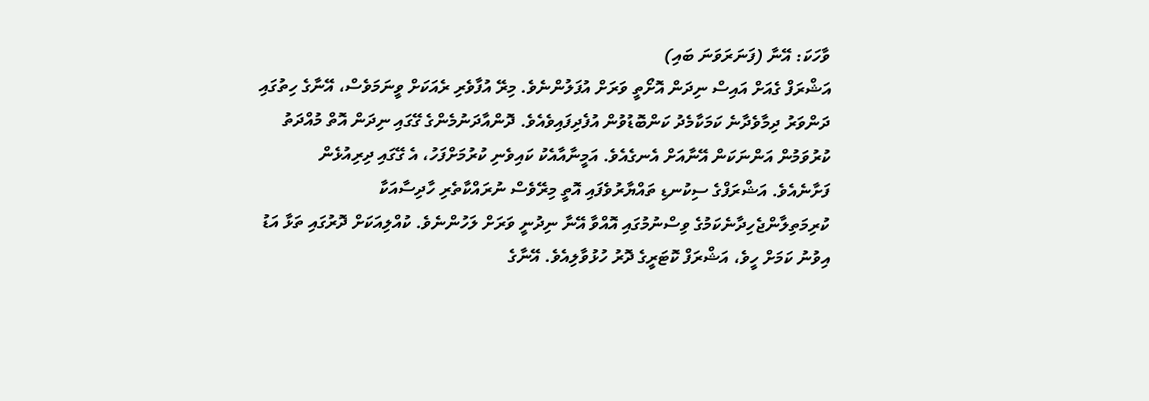ވާހަކަ: އޭނާ (ފަނަރަވަނަ ބައި)
އަޝްރަފް ގެއަށް އައިސް ނިދަން އޮށޯތީ ވަރަށް އުފަލުންނެވެ. މިރޭ އުފާވެރި ރެއަކަށް ވީނަމަވެސް، އޭނާގެ ހިތުގައި ދަންވަރު ދިމާވެދާނެ ކަމަކާމެދު ކަންބޮޑުވުން އުފެދިފައިވެއެވެ. ދޮންއާދަނުމެންގެ ގޭގައި ނިދަން އޮތް މުއްދަތު ކުރުވަމުން އަންނަކަން އޭނާއަށް އެނގެއެވެ. އަމީނާއާއެކު ކައިވެނި ކުރުމަށްފަހު، އެ ގޭގައި ދިރިއުޅެން ފަށާނެއެވެ. އަޝްރަފްގެ ސިކުނޑި ތައްޔާރުވެފައި އޮތީ މިރޭވެސް ނުރައްކާތެރި ހާދިސާއަކާ ކުރިމަތިލާންޖެހިދާނެކަމުގެ ވިސްނުމުގައި އޮއްވާ އޭނާ ނިދުނީ ވަރަށް ލަހުންނެވެ. ކުއްލިއަކަށް ދޮރުގައި ތަޅާ އަޑު އިވުނު ކަމަށް ހީވެ، އަޝްރަފް ކޮޓަރީގެ ދޮރު ހުޅުވާލިއެވެ. އޭނާގެ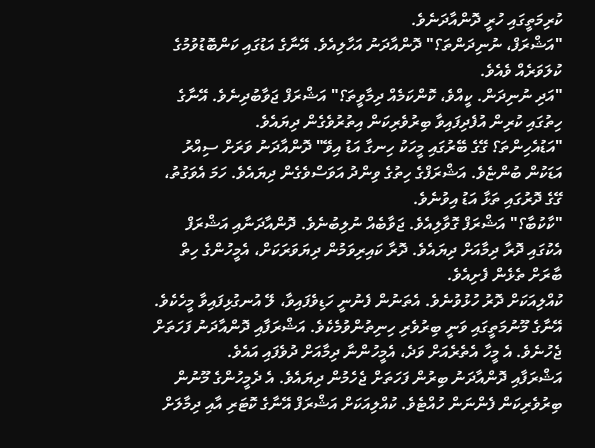ކުރިމަތީގައި ހުރީ ދޮންއާދަނެވެ.
"އަޝްރަފް، ނުނިދަންތަ؟" ދޮންއާދަނު އަހާލިއެވެ. އޭނާގެ އަޑުގައި ކަންބޮޑުވުމުގެ ކުލަވަރެއް ވެއެވެ.
"އަދި ނުނިދަން. ކީއްވެ، ކޮންކަމެއް ދިމާވީތަ؟" އަޝްރަފް ޖަވާބުދިނެވެ. އޭނާގެ ހިތުގައި ކުރިން އުފެދިފައިވާ ބިރުވެރިކަން އިތުރުވެގެން ދިޔައެވެ.
"އަޑުއެހިންތަ؟ ގޭގެ ބޭރުގައި މީހަކު ހިނގާ އަޑު އިވޭ" ދޮންއާދަނު ވަރަށް ސިއްރު އަޑަކުން ބުންޏެވެ. އަޝްރަފްގެ ހިތުގެ ވިންދު އަވަސްވެގެން ދިޔައެވެ. ހަމަ އެވަގުތު، ގޭގެ ދޮރުގައި ތަޅާ އަޑު އިވުނެވެ.
"ކާކުބާ؟" އަޝްރަފް ގޮވާލިއެވެ. ޖަވާބެއް ނުލިބުނެވެ. ދޮންއާދަނާއި އަޝްރަފް އެކުގައި ދޮރާ ދިމާއަށް ދިޔައެވެ. ދޮރާ ކައިރިވަމުން ދިޔަވަރަކަށް، އެމީހުންގެ ހިތް ބާރަށް ތެޅެން ފެށިއެވެ.
ކުއްލިއަކަށް ދޮރު ހުޅުވުނެވެ. އެތަނުން ފެނުނީ ހަޑިވެފައިވާ، ލޭ އުނގުޅިފައިވާ މީހެކެވެ. އޭނާގެ މޫނުމަތީގައި ވަނީ ބިރުވެރި ހިނިތުންވުމެކެވެ. އަޝްރަފާއި ދޮންއާދަނު ފަހަތަށް ޖެހުނެވެ. އެ މީހާ އެތެރެއަށް ވަދެ، އެމީހުންނާ ދިމާއަށް ދުވެފައި އައެވެ.
އަޝްރަފާއި ދޮންއާދަނު ބިރުން ފަހަތަށް ޖެހެމުން ދިޔައެވެ. އެ ދެމީހުންގެ މޫނުން ބިރުވެރިކަން ފެންނަން ހުއްޓެވެ. ކުއްލިއަކަށް އަޝްރަފް އޭނާގެ ކޮޓަރި އާއި ދިމާލަށް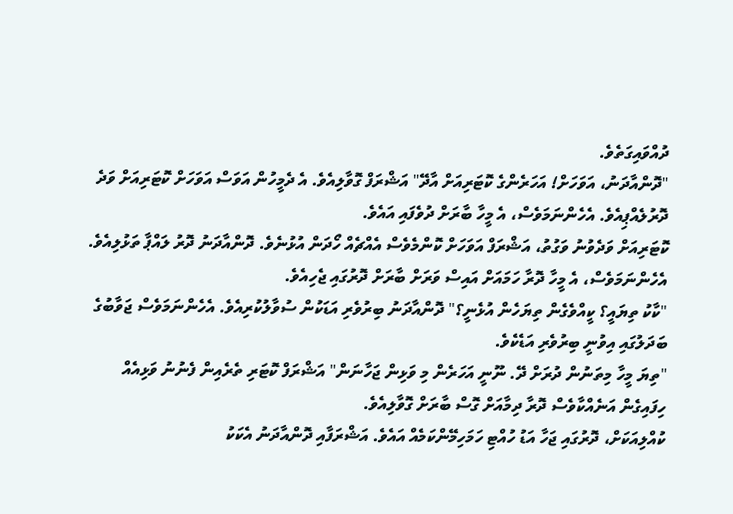ދުއްވައިގަތެވެ.
"ދޮންއާދަނު، އަވަހަށް! އަހަރެންގެ ކޮޓަރިއަށް އާދޭ" އަޝްރަފް ގޮވާލިއެވެ. އެ ދެމީހުން އަވަސް އަވަހަށް ކޮޓަރިއަށް ވަދެ ދޮރުލެއްޕިއެވެ. އެހެންނަމަވެސް، އެ މީހާ ބާރަށް ދުވެފައި އައެވެ.
ކޮޓަރިއަށް ވަދެވުނު ވަގުތު، އަޝްރަފް އަވަހަށް ކޮންމެވެސް އެއްޗެއް ހޯދަން އުޅުނެވެ. ދޮންއާދަނު ދޮރު ލައްޕާ ތަޅުލިއެވެ. އެހެންނަމަވެސް، އެ މީހާ ދޮރާ ހަމައަށް އައިސް ވަރަށް ބާރަށް ދޮރުގައި ޖެހިއެވެ.
"ކާކު ތިޔައީ؟ ކީއްވެގެން ތިޔަހެން އުޅެނީ؟" ދޮންއާދަނު ބިރުވެރި އަޑަކުން ސުވާލުކުރިއެވެ. އެހެންނަމަވެސް ޖަވާބުގެ ބަދަލުގައި އިވުނީ ބިރުވެރި އަޑެކެވެ.
"ތިޔަ މީހާ މިތަނުން ދުރަށް ދޭ. ނޫނީ އަހަރެން މި ވަޅިން ޖަހާނަން" އަޝްރަފް ކޮޓަރި ތެރެއިން ފެނުނު ވަޅިއެއް ހިފައިގެން އަނެއްކާވެސް ދޮރާ ދިމާއަށް ގޮސް ބާރަށް ގޮވާލިއެވެ.
ކުއްލިއަކަށް، ދޮރުގައި ޖަހާ އަޑު ހުއްޓި ހަމަހިމޭންކަމެއް އައެވެ. އަޝްރަފާއި ދޮންއާދަނު އެކަކު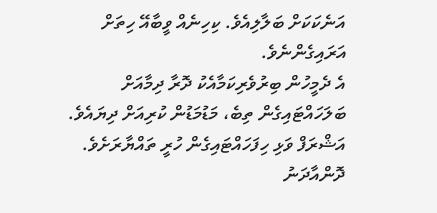އަނެކަކަށް ބަލާލިއެވެ. ކިހިނެއް ވީބާއޭ ހިތަށް އަރައިގެންނެވެ.
އެ ދެމީހުން ބިރުވެރިކަމާއެކު ދޮރާ ދިމާއަށް ބަލަހައްޓައިގެން ތިބެ، މަޑުމަޑުން ކުރިއަށް ދިޔައެވެ. އަޝްރަފް ވަޅި ހިފަހައްޓައިގެން ހުރީ ތައްޔާރަށެވެ. ދޮންއާދަނު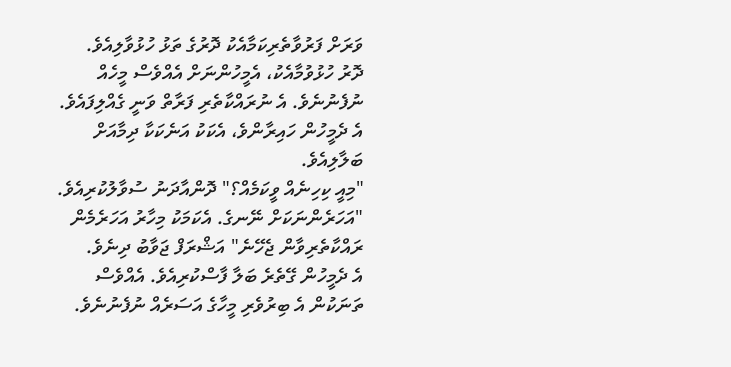ވަރަށް ފަރުވާތެރިކަމާއެކު ދޮރުގެ ތަޅު ހުޅުވާލިއެވެ.
ދޮރު ހުޅުވުމާއެކު، އެމީހުންނަށް އެއްވެސް މީހެއް ނުފެނުނެވެ. އެ ނުރައްކާތެރި ފަރާތް ވަނީ ގެއްލިފައެވެ. އެ ދެމީހުން ހައިރާންވެ، އެކަކު އަނެކަކާ ދިމާއަށް ބަލާލިއެވެ.
"މިއީ ކިހިނެއް ވީކަމެއް؟" ދޮންއާދަނު ސުވާލުކުރިއެވެ.
"އަހަރެންނަކަށް ނޭނގެ. އެކަމަކު މިހާރު އަހަރެމެން ރައްކާތެރިވާން ޖެހޭނެ" އަޝްރަފް ޖަވާބު ދިނެވެ.
އެ ދެމީހުން ގޭތެރެ ބަލާ ފާސްކުރިއެވެ. އެއްވެސް ތަނަކުން އެ ބިރުވެރި މީހާގެ އަސަރެއް ނުފެނުނެވެ.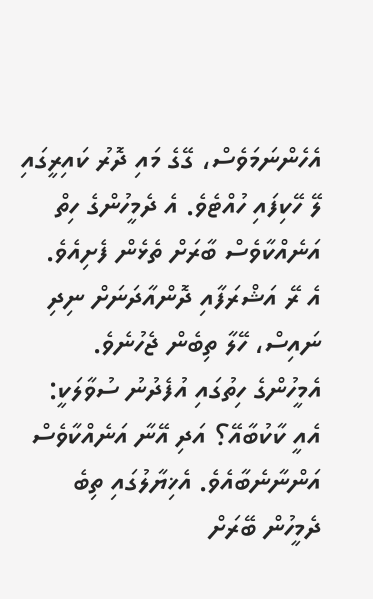އެހެންނަމަވެސް، ގޭގެ މައި ދޮރު ކައިރީގައި ލޭ ހޭކިފައި ހުއްޓެވެ. އެ ދެމީހުންގެ ހިތް އަނެއްކާވެސް ބާރަށް ތެޅެން ފެށިއެވެ.
އެ ރޭ އަޝްރަފާއި ދޮންއާދަނަށް ނިދި ނައިސް، ހޭލާ ތިބެން ޖެހުނެވެ. އެމީހުންގެ ހިތުގައި އުފެދުނު ސުވާލަކީ: އެއީ ކާކުބާއޭ؟ އަދި އޭނާ އަނެއްކާވެސް އަންނާނެބާއެވެ. އެޚިޔާލުގައި ތިބެ ދެމީހުން ބޭރަށް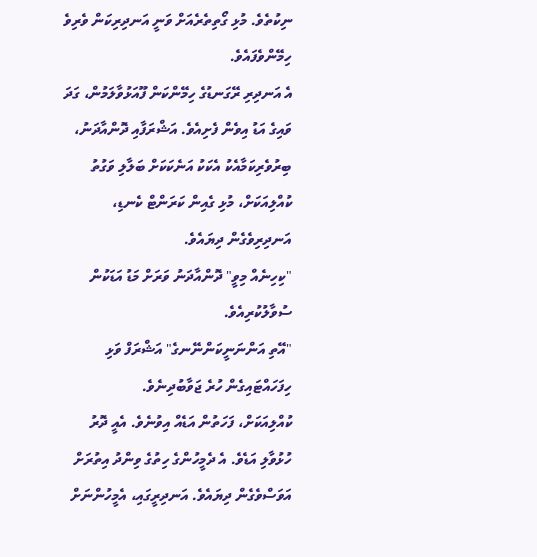ނިކުތެވެ. މުޅި ގޯތިތެރެއަށް ވަނީ އަނދިރިކަން ވެރިވެ ހިމޭންވެފައެވެ.
އެ އަނދިރި ރޭގަނޑުގެ ހިމޭންކަން ފޫއަޅުވާލަމުން، ގަދަ ވައިގެ އަޑު އިވެން ފެށިއެވެ. އަޝްރަފާއި ދޮންއާދަނު، ބިރުވެރިކަމާއެކު އެކަކު އަނެކަކަށް ބަލާލި ވަގުތު ކުއްލިއަކަށް، މުޅި ގެއިން ކަރަންޓް ކެނޑި، އަނދިރިވެގެން ދިޔައެވެ.
"ކިހިނެއް މިވީ" ދޮންއާދަނު ވަރަށް މަޑު އަޑަކުން ސުވާލުކުރިއެވެ.
"އޭތި އަންނަނީކަންނޭނގެ" އަޝްރަފް ވަޅި ހިފަހައްޓައިގެން ހުރެ ޖަވާބުދިނެވެ.
ކުއްލިއަކަށް، ފަހަތުން އަޑެއް އިވުނެވެ. އެއީ ދޮރު ހުޅުވާލި އަޑެވެ. އެ ދެމީހުންގެ ހިތުގެ ވިންދު އިތުރަށް އަވަސްވެގެން ދިޔައެވެ. އަނދިރީގައި، އެމީހުންނަށް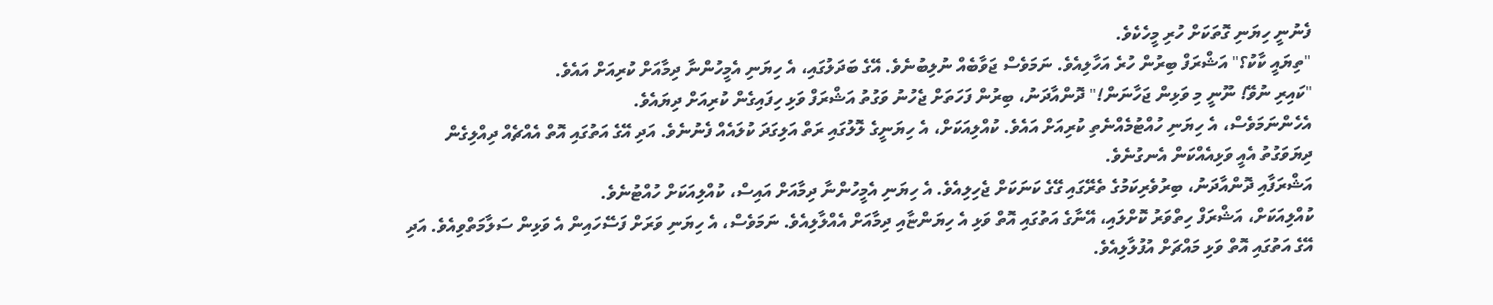ފެނުނީ ހިޔަނި ގޮތަކަށް ހުރި މީހެކެވެ.
"ތިޔައީ ކާކު؟" އަޝްރަފް ބިރުން ހުރެ އަހާލިއެވެ. ނަމަވެސް ޖަވާބެއް ނުލިބުނެވެ. އޭގެ ބަދަލުގައި، އެ ހިޔަނި އެމީހުންނާ ދިމާއަށް ކުރިއަށް އައެވެ.
"ކައިރި ނުވޭ! ނޫނީ މި ވަޅިން ޖަހާނަން!" ދޮންއާދަނު، ބިރުން ފަހަތަށް ޖެހުނު ވަގުތު އަޝްރަފް ވަޅި ހިފައިގެން ކުރިއަށް ދިޔައެވެ.
އެހެންނަމަވެސް، އެ ހިޔަނި ހުއްޓުމެއްނެތި ކުރިއަށް އައެވެ. ކުއްލިއަކަށް، އެ ހިޔަނީގެ ލޮލުގައި ރަތް އަލިގަދަ ކުލައެއް ފެނުނެވެ. އަދި އޭގެ އަތުގައި އޮތް އެއްޗެއް ދިއްލިގެން ދިޔަވަގުތު އެއީ ވަޅިއެއްކަން އެނގުނެވެ.
އަޝްރަފާއި ދޮންއާދަނު، ބިރުވެރިކަމުގެ ތެރޭގައި ގޭގެ ކަނަކަށް ޖެހިލިއެވެ. އެ ހިޔަނި އެމީހުންނާ ދިމާއަށް އައިސް، ކުއްލިއަކަށް ހުއްޓުނެވެ.
ކުއްލިއަކަށް، އަޝްރަފް ހިތްވަރު ކޮށްލައި، އޭނާގެ އަތުގައި އޮތް ވަޅި އެ ހިޔަންޏާއި ދިމާއަށް އެއްލާލިއެވެ. ނަމަވެސް، އެ ހިޔަނި ވަރަށް ފަސޭހައިން އެ ވަޅިން ސަލާމަތްވިއެވެ. އަދި އޭގެ އަތުގައި އޮތް ވަޅި މައްޗަށް އުފުލާލިއެވެ.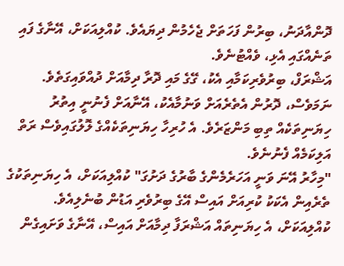ދޮންއާދަނު، ބިރުން ފަހަތަށް ޖެހެމުން ދިޔައެވެ. ކުއްލިއަކަށް، އޭނާގެ ފައި ތަނެއްގައި އެޅި، ވެއްޓުނެވެ.
އަޝްރަފް، ބިރުވެރިކަމާއި އެކު، ގޭގެ މައި ދޮރާ ދިމާއަށް ދުއްވައިގަތެވެ. ނަމަވެސް، ދޮރުން އެތެރެއަށް ވަނުމާއެކު، އޭނާއަށް ފެނުނީ އިތުރު ހިޔަނިތަކެއް ތިބި މަންޒަރެވެ. އެ ހުރިހާ ހިޔަނިތަކެއްގެ ލޮލުގައިވެސް ރަތް އަލިކަމެއް ފެނުނެވެ.
"މިހާރު އޭނަ ވަނީ އަހަރެމެންގެ ބާރުގެ ދަށުގަ" ކުއްލިއަކަށް، އެ ހިޔަނިތަކުގެ ތެރެއިން އެކަކު ކުރިއަށް އައިސް އޭގެ ބިރުވެރި އަޑުން ބުނެލިއެވެ.
ކުއްލިއަކަށް، އެ ހިޔަނިތައް އަޝްރަފާ ދިމާއަށް އައިސް، އޭނާގެ ވަށައިގެން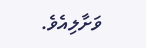ވަށާލިއެވެ.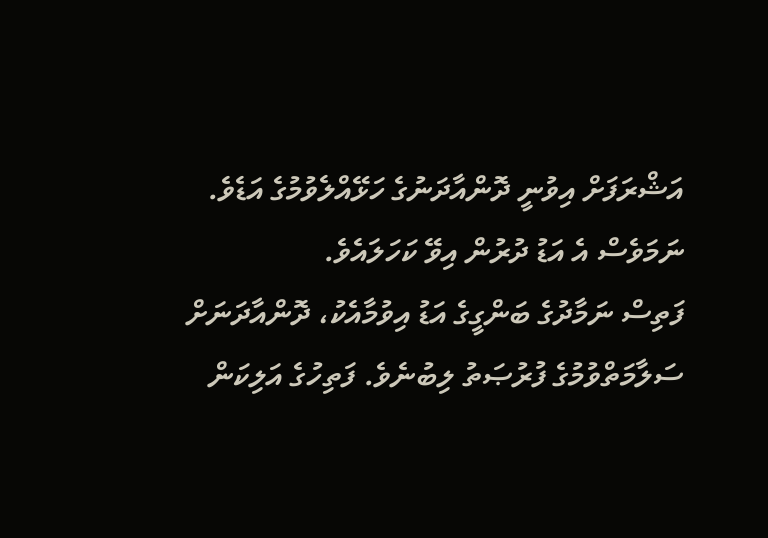އަޝްރަފަށް އިވުނީ ދޮންއާދަނުގެ ހަޅޭއްލެވުމުގެ އަޑެވެ. ނަމަވެސް އެ އަޑު ދުރުން އިވޭ ކަހަލައެވެ.
ފަތިސް ނަމާދުގެ ބަންގީގެ އަޑު އިވުމާއެކު، ދޮންއާދަނަށް ސަލާމަތްވުމުގެ ފުރުޞަތު ލިބުނެވެ. ފަތިހުގެ އަލިކަން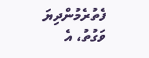ފެތުރެމުންދިޔަ ވަގުތު، އެ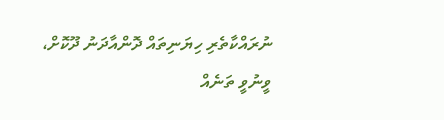ނުރައްކާތެރި ހިޔަނިތައް ދޮންއާދަނު ދޫކޮށް، ވީނުވީ ތަނެއް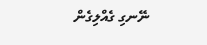ނޭނގި ގެއްލިގެން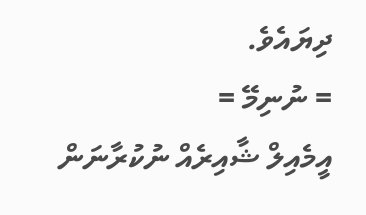ދިޔައެވެ.
= ނުނިމޭ =
އީމެއިލް ޝާއިރެއް ނުކުރާނަން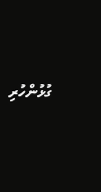ގުޅުންހުރި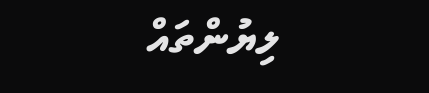ލިޔުންތައް